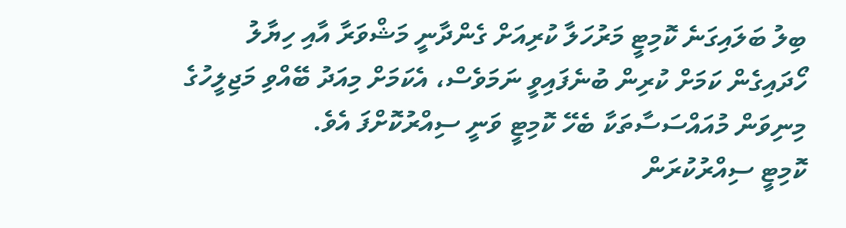ބިލު ބަލައިގަނެ ކޮމިޓީ މަރުހަލާ ކުރިއަށް ގެންދާނީ މަޝްވަރާ އާއި ހިޔާލު ހޯދައިގެން ކަމަށް ކުރިން ބުނެފައިވީ ނަމަވެސް، އެކަމަށް މިއަދު ބޭއްވި މަޖިލީހުގެ މިނިވަން މުއައްސަސާތަކާ ބެހޭ ކޮމިޓީ ވަނީ ސިއްރުކޮށްފަ އެވެ.
ކޮމިޓީ ސިއްރުކުރަން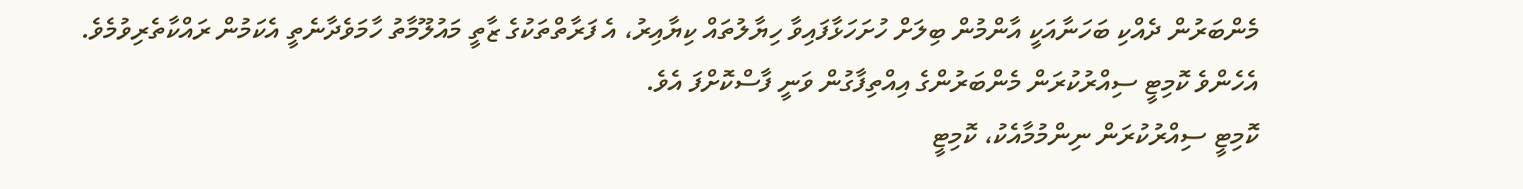މެންބަރުން ދެއްކި ބަހަނާއަކީ އާންމުން ބިލަށް ހުށަހަޅާފައިވާ ހިޔާލުތައް ކިޔާއިރު، އެ ފަރާތްތަކުގެ ޒާތީ މައުލޫމާތު ހާމަވެދާނެތީ އެކަމުން ރައްކާތެރިވުމެވެ.
އެހެންވެ ކޮމިޓީ ސިއްރުކުރަން މެންބަރުންގެ އިއްތިފާގުން ވަނީ ފާސްކޮށްފަ އެވެ.
ކޮމިޓީ ސިއްރުކުރަން ނިންމުމާއެކު، ކޮމިޓީ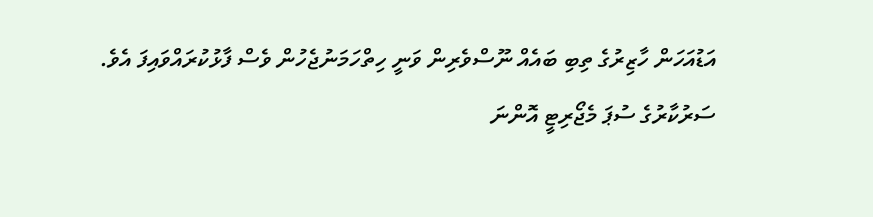އަޑުއަހަން ހާޒިރުގެ ތިބި ބައެއް ނޫސްވެރިން ވަނީ ހިތްހަމަނުޖެހުން ވެސް ފާޅުކުރައްވައިފަ އެވެ.
ސަރުކާރުގެ ސުޕަ މެޖޯރިޓީ އޮންނަ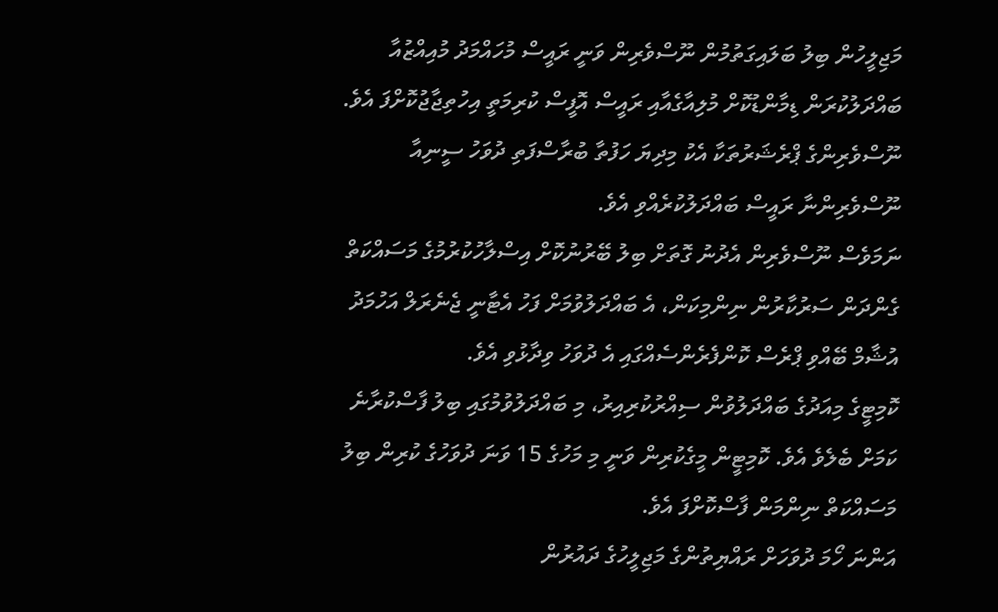މަޖިލީހުން ބިލު ބަލައިގަތުމުން ނޫސްވެރިން ވަނީ ރައީސް މުހައްމަދު މުއިއްޒުއާ ބައްދަލުކުރަން ޑިމާންޑުކޮށް މުލިއާގެއާއި ރައީސް އޮފީސް ކުރިމަތީ އިހުތިޖާޖުކޮށްފަ އެވެ. ނޫސްވެރިންގެ ޕްރެޝަރުތަކާ އެކު މިދިޔަ ހަފުތާ ބުރާސްފަތި ދުވަހު ސީނިއާ ނޫސްވެރިންނާ ރައީސް ބައްދަލުކުރެއްވި އެވެ.
ނަމަވެސް ނޫސްވެރިން އެދުނު ގޮތަށް ބިލު ބޭރުނުކޮށް އިސްލާހުކުރުމުގެ މަސައްކަތް ގެންދަން ސަރުކާރުން ނިންމިކަން، އެ ބައްދަލުވުމަށް ފަހު އެޓާނީ ޖެނެރަލް އަހުމަދު އުޝާމް ބޭއްވި ޕްރެސް ކޮންފެރެންސެއްގައި އެ ދުވަހު ވިދާޅުވި އެވެ.
ކޮމިޓީގެ މިއަދުގެ ބައްދަލުވުން ސިއްރުކުރިއިރު، މި ބައްދަލުވުމުގައި ބިލު ފާސްކުރާނެ ކަމަށް ބެލެވެ އެވެ. ކޮމިޓީން މީގެކުރިން ވަނީ މި މަހުގެ 15 ވަނަ ދުވަހުގެ ކުރިން ބިލު މަސައްކަތް ނިންމަން ފާސްކޮށްފަ އެވެ.
އަންނަ ހޯމަ ދުވަހަށް ރައްޔިތުންގެ މަޖިލީހުގެ ދައުރުން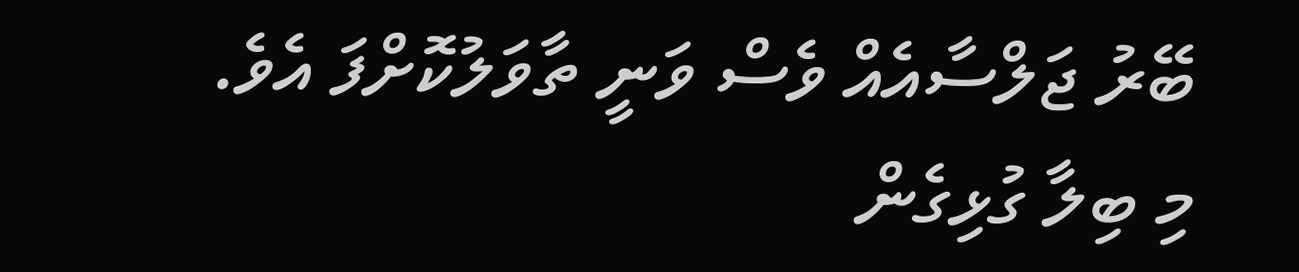ބޭރު ޖަލްސާއެއް ވެސް ވަނީ ތާވަލުކޮށްފަ އެވެ.
މި ބިލާ ގުޅިގެން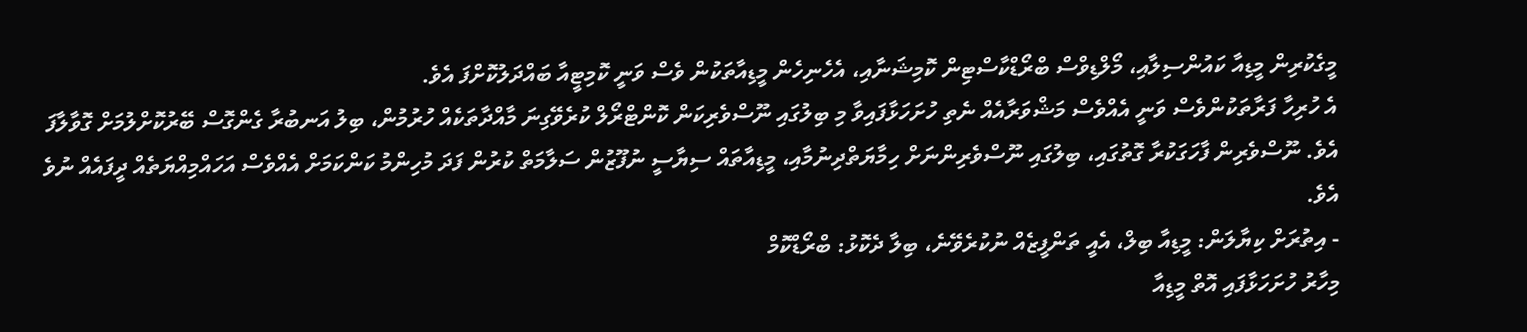މީގެކުރިން މީޑިއާ ކައުންސިލާއި، މޯލްޑިވްސް ބްރޯޑްކާސްޓިން ކޮމިޝަނާއި، އެހެނިހެން މީޑިއާތަކުން ވެސް ވަނީ ކޮމިޓީއާ ބައްދަލުކޮށްފަ އެވެ.
އެ ހުރިހާ ފަރާތަކުންވެސް ވަނީ އެއްވެސް މަޝްވަރާއެއް ނެތި ހުށަހަޅާފައިވާ މި ބިލުގައި ނޫސްވެރިކަން ކޮންޓްރޯލް ކުރެވޭގިނަ މާއްދާތަކެއް ހުރުމުން، ބިލު އަނބުރާ ގެންގޮސް ބޭރުކޮށްލުމަށް ގޮވާލާފަ އެވެ. ނޫސްވެރިން ފާހަގަކުރާ ގޮތުގައި، ބިލުގައި ނޫސްވެރިންނަށް ހިމާޔަތްދިނުމާއި، މީޑިއާތައް ސިޔާސީ ނުފޫޒުން ސަލާމަތް ކުރުން ފަދަ މުހިންމު ކަންކަމަށް އެއްވެސް އަހައްމިއްޔަތެއް ދީފައެއް ނުވެ އެވެ.
- އިތުރަށް ކިޔާލަން: މީޑިއާ ބިލް، އެއީ ތަންފީޒެއް ނުކުރެވޭނެ، ބިލާ ދެކޮޅު: ބްރޯޑްކޮމް
މިހާރު ހުށަހަޅާފައި އޮތް މީޑިއާ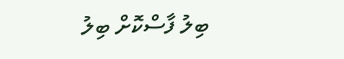ބިލު ފާސްކޮށް ބިލު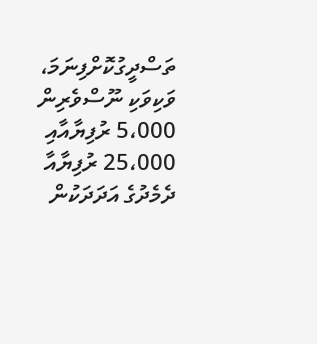ތަސްދީގުކޮށްފިނަމަ، ވަކިވަކި ނޫސްވެރިން 5،000 ރުފިޔާއާއި 25،000 ރުފިޔާއާ ދެމެދުގެ އަދަދަކުން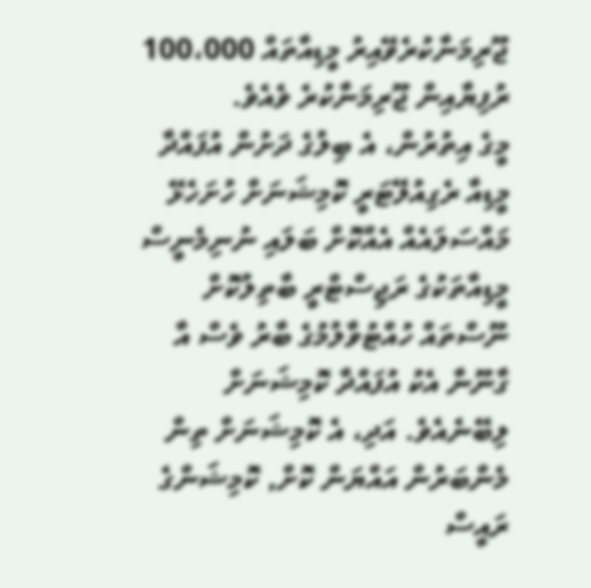ޖޫރިމަނާކުރެވޭއިރު މީޑިއާތައް 100،000 ރުފިޔާއިން ޖޫރިމަނާކުރެ ވެއެވެ.
މީގެ އިތުރުން، އެ ބިލުގެ ދަށުން އުފައްދާ މީޑިއާ ރެގިއުލޭޓަރީ ކޮމިޝަނަށް ހުށަހެޅޭ މައްސަލައެއް އެއްކޮށް ބަލައި ނުނިމެނީސް މީޑިއާތަކުގެ ރަޖިސްޓްރީ ބާތިލުކޮށް ނޫސްތައް ހުއްޓުވާލުމުގެ ބާރު ވެސް އާ ގާނޫނާ އެކު އުފައްދާ ކޮމިޝަނަށް ލިބޭނެއެވެ. އަދި، އެ ކޮމިޝަނަށް ތިން މެންބަރުން އައްޔަން ކޮށް, ކޮމިޝަންގެ ރައީސް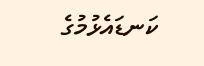ކަނޑައެޅުމުގެ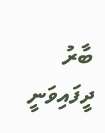ބާރު ދީފައިވަނީ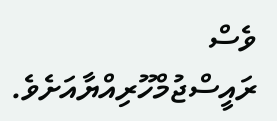ވެސް ރައީސްޖުމްހޫރިއްޔާއަށެވެ.